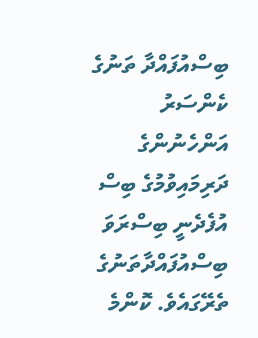ބިސްއުފައްދާ ތަނުގެ ކެންސަރު
އަންހެނުންގެ ދަރިމައިވުމުގެ ބިސް އުފެދެނީ ބިސްރަވަ
ބިސްއުފައްދާތަނުގެ ތެރޭގައެވެ. ކޮންމެ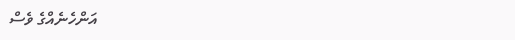އަންހެނެއްގެ ވެސް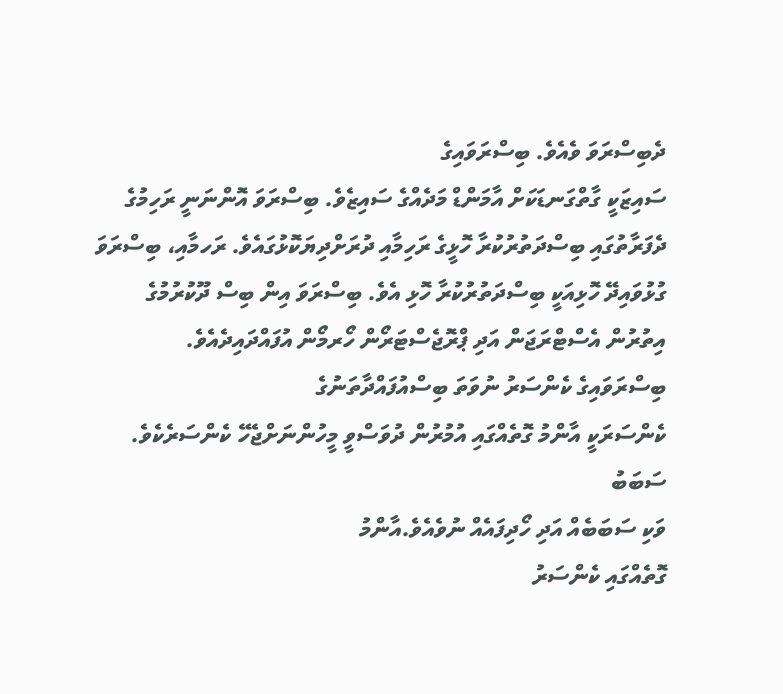ދެބިސްރަވަ ވެއެވެ. ބިސްރަވައިގެ
ސައިޒަކީ ގާތްގަނޑަކަށް އާމަންޑް މަދެއްގެ ސައިޒެވެ. ބިސްރަވަ އޮންނަނީ ރަހިމުގެ
ދެފަރާތުގައި ބިސްދަތުރުކުރާ ހޮޅީގެ ރަހިމާއި ދުރަށްދިޔަކޮޅުގައެވެ. ރަހމާއި، ބިސްރަވަ
ގުޅުވައިދޭ ހޮޅިއަކީ ބިސްދަތުރުކުރާ ހޮޅި އެވެ. ބިސްރަވަ އިން ބިސް ދޫކުރުމުގެ
އިތުރުން އެސްޓްރަޖަން އަދި ޕްރޮޖެސްޓަރޯން ހޯރމޯން އުފައްދައިދެއެވެ.
ބިސްރަވައިގެ ކެންސަރު ނުވަތަ ބިސްއުފައްދާތަނުގެ
ކެންސަރަކީ އާންމު ގޮތެއްގައި އުމުރުން ދުވަސްވީ މީހުންނަށްޖެހޭ ކެންސަރެކެވެ.
ސަބަބު
ވަކި ސަބަބެއް އަދި ހޯދިފައެއް ނުވެއެވެ.އާންމު
ގޮތެއްގައި ކެންސަރު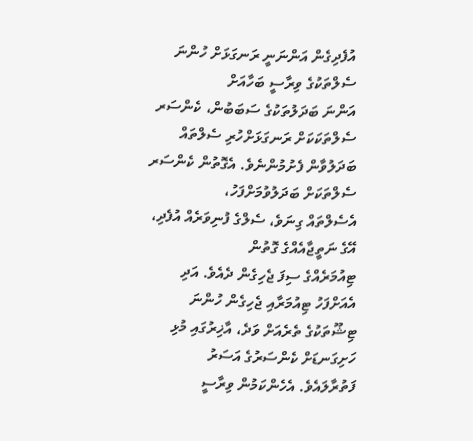އުފެދިގެން އަންނަނީ ރަނގަޅަށް ހުންނަ ސެލްތަކުގެ ވިރާސީ ބަހާއަށް
އަންނަ ބަދަލުތަކުގެ ސަބަބުން، ކެންސަރ ސެލްތަކަކަށް ރަނގަޅަށްހުރި ސެލްތައް
ބަދަލުވާން ފެށުމުންނެވެ. އެގޮތުން ކެންސަރ ސެލްތަކަށް ބަދަލުވުމަށްފަހު،
އެސެލްތައް ގިނަވެ، ސެލްގެ ފުނިވަރެއް އުފެދި، އޭގެ ނަތީޖާއެއްގެ ގޮތުން
ޓިއުމަރެއްގެ ސިފަ ޖެހިގެން ދެއެވެ. އަދި އެއަށްފަހު ޓިއުމަރާއި ޖެހިގެން ހުންނަ
ޓިޝޫތަކުގެ ތެރެއަށް ވަދެ، އާޚިރުގައި މުޅި ހަށިގަނޑަށް ކެންސަރުގެ އަސަރު
ފަތުރާލައެވެ. އެހެންކަމުން ވިރާސީ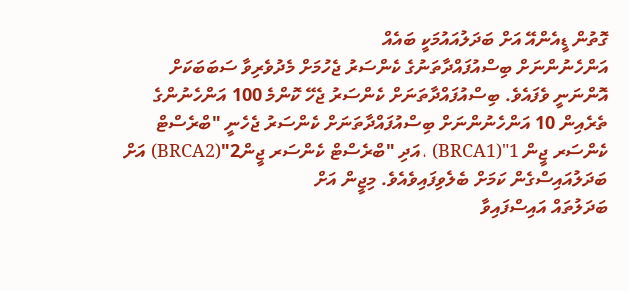ގޮތުން ޑީއެންއޭ އަށް ބަދަލުއައުމަކީ ބައެއް
އަންހެނުންނަށް ބިސްއުފައްދާތަނުގެ ކެންސަރު ޖެހުމަށް މެދުވެރިވާ ސަބަބަކަށް
އޮންނަނީ ވެފައެވެ. ބިސްއުފައްދާތަނަށް ކެންސަރު ޖެހޭ ކޮންމެ 100 އަންހެނުންގެ
ތެރެއިން 10 އަންހެނުންނަށް ބިސްއުފައްދާތަނަށް ކެންސަރު ޖެހެނީ "ބްރެސްޓް
ކެންސަރ ޖީން 1"(BRCA1) ، އަދި "ބްރެސްޓް ކެންސަރ ޖީން2"(BRCA2) އަށް ބަދަލުއައިސްގެން ކަމަށް ބެލެވިފައިވެއެވެ. މިޖީން އަށް
ބަދަލުތައް އައިސްފައިވާ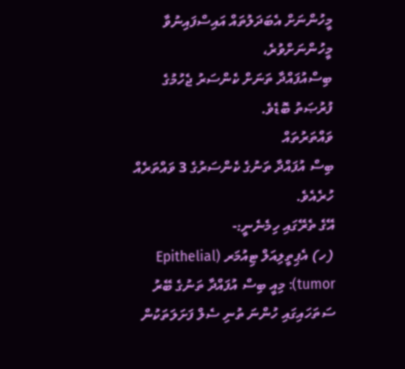މީހުންނަށް އެބަދަލުތައް އައިސްފައިނުވާ މީހުންނަށްވުރެ،
ބިސްއުފައްދާ ތަނަށް ކެންސަރު ޖެހުމުގެ ފުރުޞަތު ބޮޑެވެ.
ވައްތަރުތައް
ބިސް އުފައްދާ ތަނުގެ ކެންސަރުގެ 3 ވައްތަރެއް ހުރެއެވެ.
އޭގެ ތެރޭގައި ހިމެނެނީ:-
(ހ) އެޕިތީލިއަލް ޓިއުމަރ (Epithelial tumor): މިއީ ބިސް އުފައްދާ ތަނުގެ ބޭރު
ސަތަހައިގައި ހުންނަ ތުނި ސެލް ފަށަލަތަކުން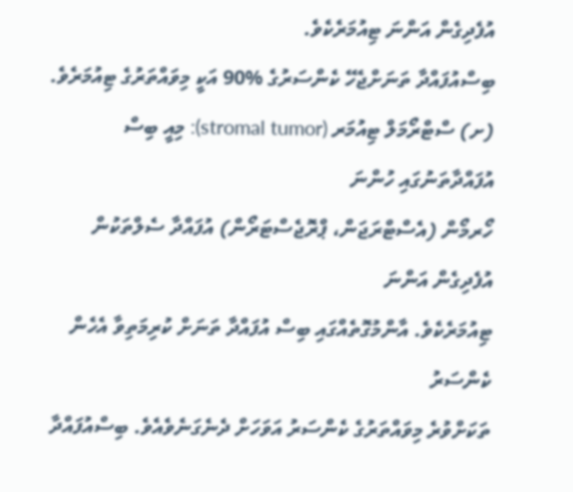އުފެދިގެން އަންނަ ޓިއުމަރެކެވެ.
ބިސްއުފައްދާ ތަނަށްޖެހޭ ކެންސަރުގެ %90 އަކީ މިވައްތަރުގެ ޓިއުމަރެވެ.
(ށ) ސްޓްރޯމަލް ޓިއުމަރ (stromal tumor): މިއީ ބިސް އުފައްދާތަނުގައި ހުންނަ
ހޯރމޯން (އެސްޓްރަޖަން، ޕްރޮޖެސްޓަރޯން) އުފައްދާ ސެލްތަކުން އުފެދިގެން އަންނަ
ޓިއުމަރެކެވެ. އާންމުގޮތެއްގައި ބިސް އުފައްދާ ތަނަށް ކުރިމަތިވާ އެހެން ކެންސަރު
ތަކަށްވުރެ މިވައްތަރުގެ ކެންސަރު އަވަހަށް ދެނެގަނެވެއެވެ. ބިސްއުފައްދާ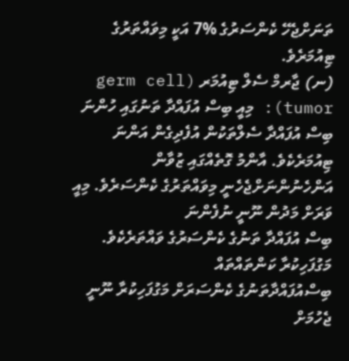ތަނަށްޖެހޭ ކެންސަރުގެ %7 އަކީ މިވައްތަރުގެ ޓިއުމަރެވެ.
(ނ) ޖާރމް ސެލް ޓިއުމަރ (germ cell tumor): މިއީ ބިސް އުފައްދާ ތަނުގައި ހުންނަ
ބިސް އުފައްދާ ސެލްތަކުން އުފެދިގެން އަންނަ ޓިއުމަރެކެވެ. އާންމު ގޮތެއްގައި ޒުވާން
އަންހެނުންނަށްޖެހެނީ މިވައްތަރުގެ ކެންސަރެވެ. މިއީ ވަރަށް މަދުން ނޫނީ ނުފެންނަ
ބިސް އުފައްދާ ތަނުގެ ކެންސަރުގެ ވައްތަރެކެވެ.
މަގުފަހިކުރާ ކަންތައްތައް
ބިސްއުފައްދާތަނުގެ ކެންސަރަށް މަގުފަހިކުރާ ނޫނީ
ޖެހުމަށް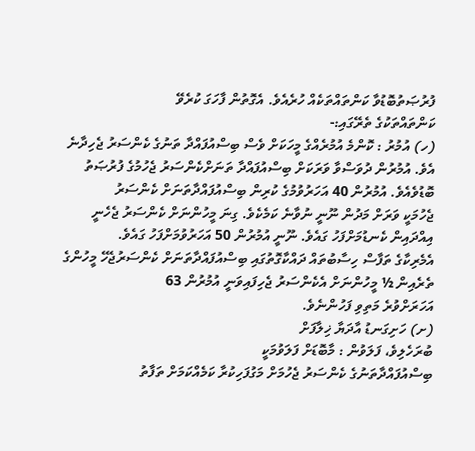ފުރުޞަތުބޮޑުވާ ކަންތައްތަކެއް ހުރެއެވެ. އެގޮތުން ފާހަގަ ކުރެވޭ
ކަންތައްތަކުގެ ތެރޭގައި:-
(ހ) އުމުރު : ކޮންމެ އުމުރެއްގެ މީހަކަށް ވެސް ބިސްއުފައްދާ ތަނުގެ ކެންސަރު ޖެހިދާނެ
އެވެ. އުމުރުން ދުވަސްވާ ވަރަކަށް ބިސްއުފައްދާ ތަނަށްކެންސަރު ޖެހުމުގެ ފުރުޞަތު
ބޮޑުވެއެވެ. އުމުރުން 40 އަހަރުވުމުގެ ކުރިން ބިސްއުފައްދާތަނަށް ކެންސަރު
ޖެހުމަކީ ވަރަށް މަދުން ނޫނީ ނުވާނެ ކަމެކެވެ. ގިނަ މީހުންނަށް ކެންސަރު ޖެހެނީ
އިއްދައިން ކެނޑުމަށްފަހު ގައެވެ. ނޫނީ އުމުރުން 50 އަހަރުވުމަށްފަހު ގައެވެ.
އެމެރިކާގެ ތަފާސް ހިސާބުތައް ދައްކާގޮތުގައި ބިސްއުފައްދާތަނަށް ކެންސަރުޖެހޭ މީހުންގެ
ތެރެއިން ½ މީހުންނަށް އެކެންސަރު ޖެހިފައިވަނީ އުމުރުން 63
އަހަރަށްވުރެ މަތިވި ފަހުންނެވެ.
(ށ) ހަށިގަނޑު އާދަޔާ ޚިލާފަށް
ބުރަހެލިވެ، ފަލަވުން : މާބޮޑަށް ފަލަވުމަކީ
ބިސްއުފައްދާތަނުގެ ކެންސަރު ޖެހުމަށް މަގުފަހިކުރާ ކަމެއްކަމަށް ތަފާތު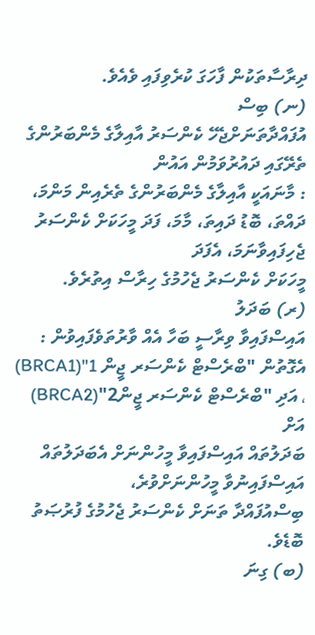ދިރާސާތަކުން ފާހަގަ ކުރެވިފައި ވެއެވެ.
(ނ) ބިސް
އުފައްދާތަނަށްޖެހޭ ކެންސަރު އާއިލާގެ މެންބަރުންގެ ތެރޭގައި ދައުރުވަމުން އައުން
: މާނައަކީ އާއިލާގެ މެންބަރުންގެ ތެރެއިން މަންމަ،
ދައްތަ، ބޮޑު ދައިތަ، މާމަ، ފަދަ މީހަކަށް ކެންސަރު ޖެހިފައިވާނަމަ، އެފަދަ
މީހަކަށް ކެންސަރު ޖެހުމުގެ ހިރާސް އިތުރެވެ.
(ރ) ބަދަލު
އައިސްފައިވާ ވިރާސީ ބަހާ އެއް ވާރުތަވެފައިވުން : އެގޮތުން "ބްރެސްޓް ކެންސަރ ޖީން 1"(BRCA1)
، އަދި "ބްރެސްޓް ކެންސަރ ޖީން2"(BRCA2) އަށް
ބަދަލުތައް އައިސްފައިވާ މީހުންނަށް އެބަދަލުތައް އައިސްފައިނުވާ މީހުންނަށްވުރެ،
ބިސްއުފައްދާ ތަނަށް ކެންސަރު ޖެހުމުގެ ފުރުޞަތު ބޮޑެވެ.
(ބ) ގިނަ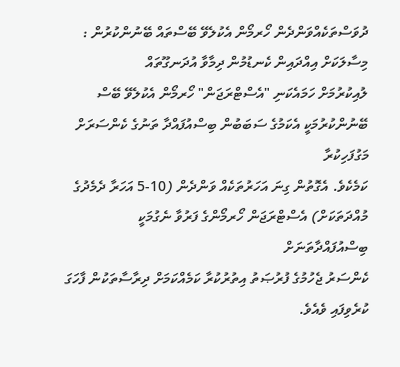ދުވަސްތަކެއްވަންދެން ހޯރމޯން އެކުލެވޭ ބޭސްތައް ބޭނުންކުރުން : މިސާލަކަށް އިއްދައިން ކެނޑުމުން ދިމާވާ އުދަނގޫތައް
ލުއިކުރުމަށް ހަމައެކަނި "އެސްޓްރަޖަން" ހޯރމޯން އެކުލެވޭ ބޭސް
ބޭނުންކުރުމަކީ އެކަމުގެ ސަބަބުން ބިސްއުފައްދާ ތަނުގެ ކެންސަރަށް މަގުފަހިކުރާ
ކަމެކެވެ. އެގޮތުން ގިނަ އަހަރުތަކެއް ވަންދެން (10-5 އަހަރާ ދެމެދުގެ
މުއްދަތަކަށް) އެސްޓްރަޖަން ހޯރމޯންގެ ފަރުވާ ނެގުމަކީ ބިސްއުފައްދާތަނަށް
ކެންސަރު ޖެހުމުގެ ފުރުޞަތު އިތުރުކުރާ ކަމެއްކަމަށް ދިރާސާތަކުން ފާހަގަ
ކުރެވިފައި ވެއެވެ.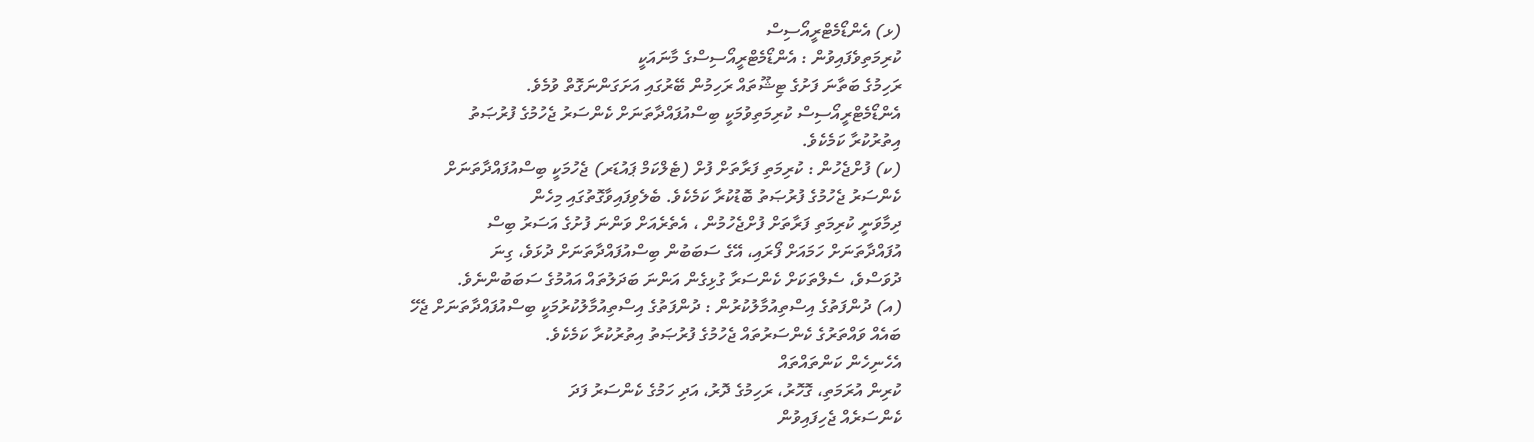(ޅ) އެންޑޯމެޓްރީއޯސިސް
ކުރިމަތިވެފައިވުން : އެންޑޯމެޓްރީއޯސިސްގެ މާނައަކީ
ރަހިމުގެ ބަތާނަ ފަށުގެ ޓިޝޫތައް ރަހިމުން ބޭރުގައި އަށަގަންނަގޮތް ވުމެވެ.
އެންޑޯމެޓްރީއޯސިސް ކުރިމަތިވުމަކީ ބިސްއުފައްދާތަނަށް ކެންސަރު ޖެހުމުގެ ފުރުޞަތު
އިތުރުކުރާ ކަމެކެވެ.
(ކ) ފުށްޖެހުން : ކުރިމަތި ފަރާތަށް ފުށް (ޓެލްކަމް ޕައުޑަރ) ޖެހުމަކީ ބިސްއުފައްދާތަނަށް
ކެންސަރު ޖެހުމުގެ ފުރުޞަތު ބޮޑުކުރާ ކަމެކެވެ. ބެލެވިފައިވާގޮތުގައި މިހެން
ދިމާވަނީ ކުރިމަތި ފަރާތަށް ފުށްޖެހުމުން ، އެތެރެއަށް ވަންނަ ފުށުގެ އަސަރު ބިސް
އުފައްދާތަނަށް ހަމައަށް ފޯރައި، އޭގެ ސަބަބުން ބިސްއުފައްދާތަނަށް ދުޅަވެ، ގިނަ
ދުވަސްވެ، ސެލްތަކަށް ކެންސަރާ ގުޅިގެން އަންނަ ބަދަލުތައް އައުމުގެ ސަބަބުންނެވެ.
(އ) ދުންފަތުގެ އިސްތިއުމާލުކުރުން : ދުންފަތުގެ އިސްތިއުމާލުކުރުމަކީ ބިސްއުފައްދާތަނަށް ޖެހޭ
ބައެއް ވައްތަރުގެ ކެންސަރުތައް ޖެހުމުގެ ފުރުޞަތު އިތުރުކުރާ ކަމެކެވެ.
އެހެނިހެން ކަންތައްތައް
ކުރިން އުރަމަތި، ގޮހޮރު، ރަހިމުގެ ދޮރު، އަދި ހަމުގެ ކެންސަރު ފަދަ
ކެންސަރެއް ޖެހިފައިވުން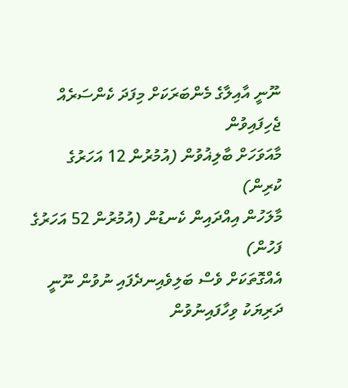ނޫނީ އާއިލާގެ މެންބަރަކަށް މިފަދަ ކެންސަރެއް
ޖެހިފައިވުން
މާއަވަހަށް ބާލިޣުވުން (އުމުރުން 12 އަހަރުގެ ކުރިން)
މާލަހުން އިއްދައިން ކެނޑުން (އުމުރުން 52 އަހަރުގެ ފަހުން)
އެއްގޮތަކަށް ވެސް ބަލިވެއިނދެފައި ނުވުން ނޫނީ ދަރިޔަކު ވިހާފައިނުވުން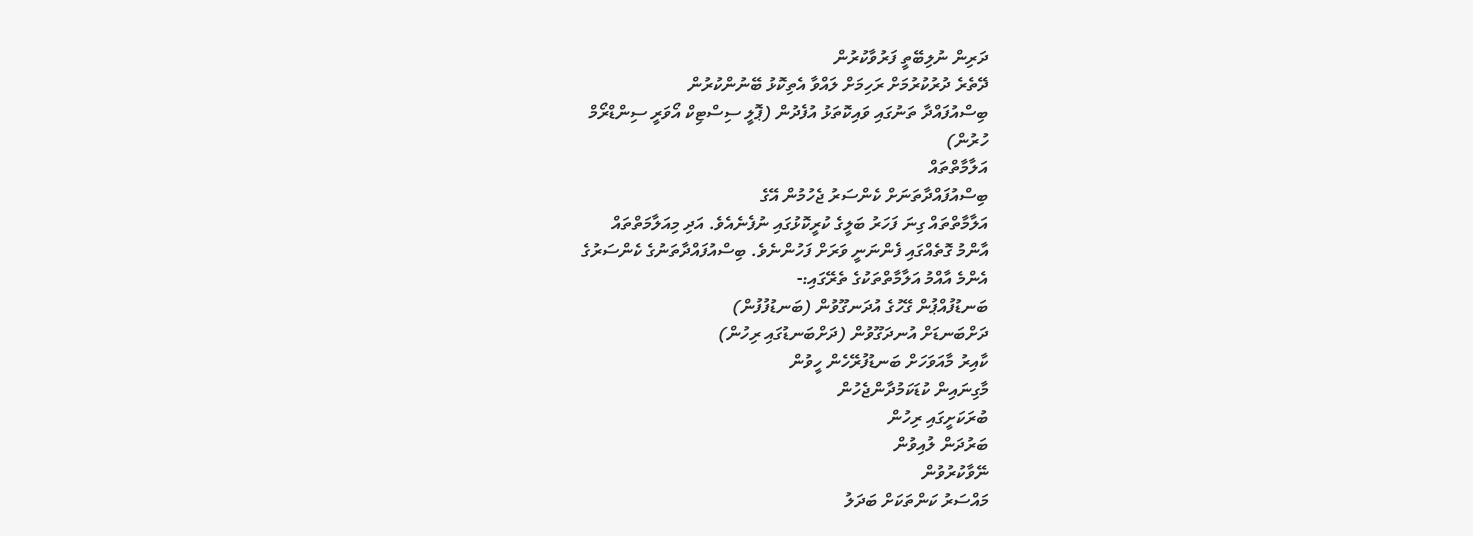ދަރިން ނުލިބޭތީ ފަރުވާކުރުން
ދޭތެރެ ދުރުކުރުމަށް ރަހިމަށް ލައްވާ އެތިކޮޅު ބޭނުންކުރުން
ބިސްއުފައްދާ ތަނުގައި ވައިކޮތަޅު އުފެދުން (ޕޮލީ ސިސްޓިކް އޯވަރީ ސިންޑްރޯމް
ހުރުން)
އަލާމާތްތައް
ބިސްއުފައްދާތަނަށް ކެންސަރު ޖެހުމުން އޭގެ
އަލާމާތްތައް ގިނަ ފަހަރު ބަލީގެ ކުރީކޮޅުގައި ނުފެނެއެވެ. އަދި މިއަލާމަތްތައް
އާންމު ގޮތެއްގައި ފެންނަނީ ވަރަށް ފަހުންނެވެ. ބިސްއުފައްދާތަނުގެ ކެންސަރުގެ
އެންމެ އާއްމު އަލާމާތްތަކުގެ ތެރޭގައި:-
ބަނޑުފުއްޕުން ގޭހުގެ އުދަނގޫވުން (ބަނޑުފުފުން)
ދަށްބަނޑަށް އުނދަގޫވުން (ދަށްބަނޑުގައި ރިހުން)
ކާއިރު މާއަވަހަށް ބަނޑުފުރޭހެން ހީވުން
މާގިނައިން ކުޑަކަމުދާންޖެހުން
ބުރަކަށީގައި ރިހުން
ބަރުދަން ލުއިވުން
ނޭވާކުރުވުން
މައްސަރު ކަންތަކަށް ބަދަލު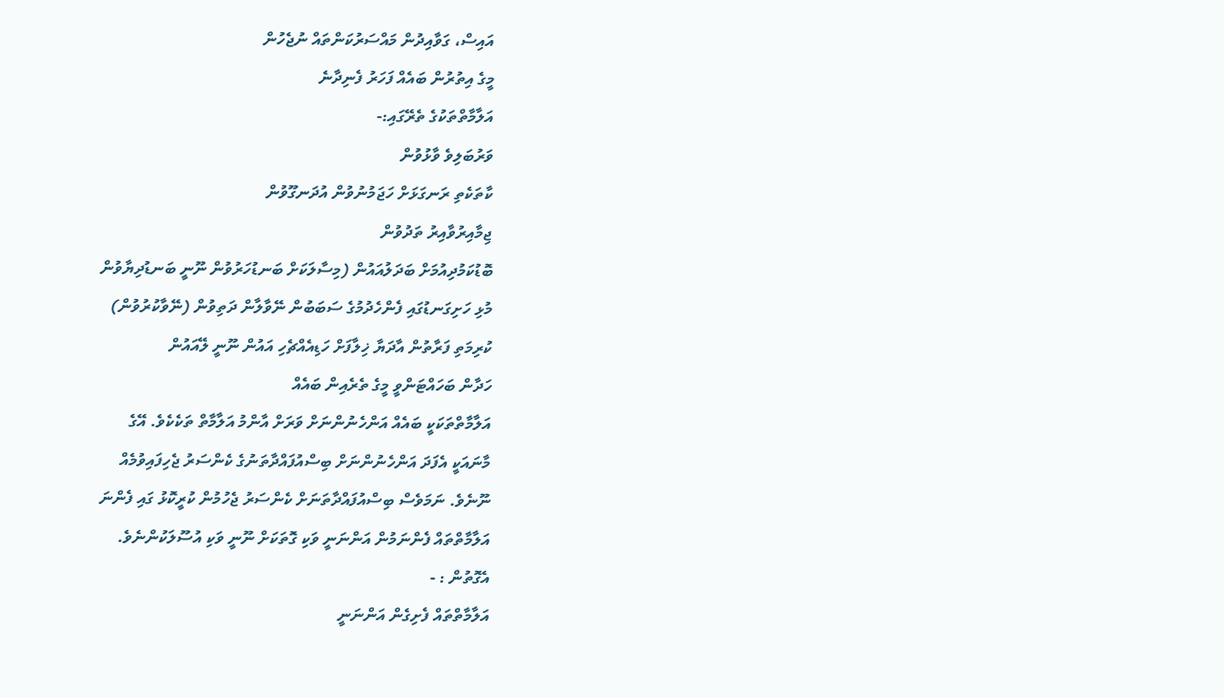އައިސް، ގަވާއިދުން މައްސަރުކަންތައް ނުޖެހުން
މީގެ އިތުރުން ބައެއް ފަހަރު ފެނިދާނެ
އަލާމާތްތަކުގެ ތެރޭގައި:-
ވަރުބަލިވެ ވާޅުވުން
ކާތަކެތި ރަނގަޅަށް ހަޖަމުނުވުން އުދަނގޫވުން
ޖިމާއިރުވާއިރު ތަދުވުން
ބޮޑުކަމުދިއުމަށް ބަދަލުއައުން (މިސާލަކަށް ބަނޑުހަރުވުން ނޫނީ ބަނޑުދިޔާވުން
މުޅި ހަށިގަނޑުގައި ފެންހެދުމުގެ ސަބަބުން ނޭވާލާން ދަތިވުން (ނޭވާކުރުވުން)
ކުރިމަތި ފަރާތުން އާދަޔާ ޚިލާފަށް ހަޑިއެއްޗެހި އައުން ނޫނީ ލޭއައުން
ހަދާން ބަހައްޓަންވީ މީގެ ތެރެއިން ބައެއް
އަލާމާތްތަކަކީ ބައެއް އަންހެނުންނަށް ވަރަށް އާންމު އަލާމާތް ތަކެކެވެ. އޭގެ
މާނައަކީ އެފަދަ އަންހެނުންނަށް ބިސްއުފައްދާތަނުގެ ކެންސަރު ޖެހިފައިވުމެއް
ނޫނެވެ. ނަމަވެސް ބިސްއުފައްދާތަނަށް ކެންސަރު ޖެހުމުން ކުރީކޮޅު ގައި ފެންނަ
އަލާމާތްތައް ފެންނަމުން އަންނަނީ ވަކި ގޮތަކަށް ނޫނީ ވަކި އުސޫލަކުންނެވެ.
އެގޮތުން : -
އަލާމާތްތައް ފެށިގެން އަންނަނީ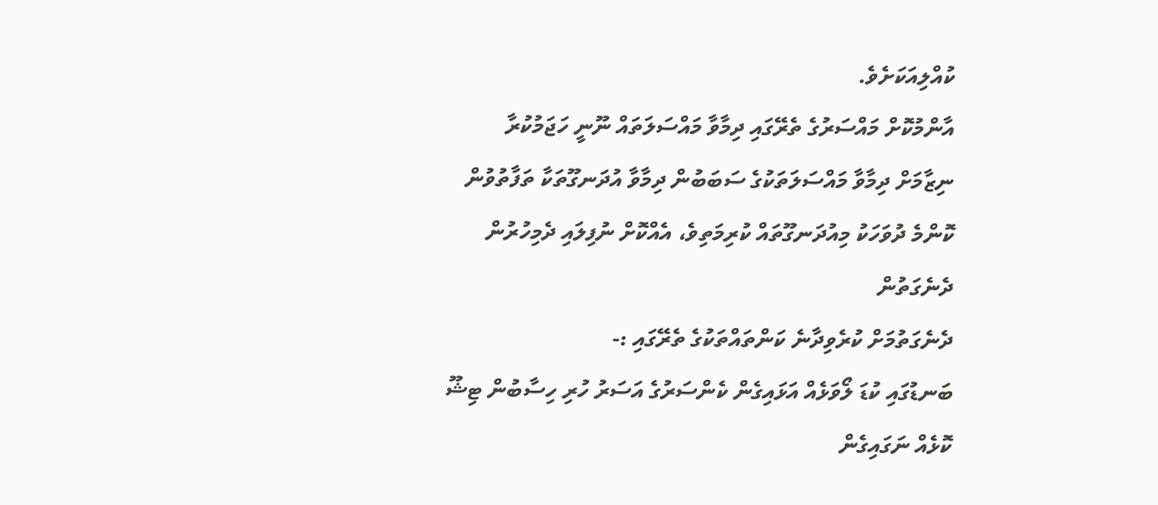ކުއްލިއަކަށެވެ.
އާންމުކޮށް މައްސަރުގެ ތެރޭގައި ދިމާވާ މައްސަލަތައް ނޫނީ ހަޖަމުކުރާ
ނިޒާމަށް ދިމާވާ މައްސަލަތަކުގެ ސަބަބުން ދިމާވާ އުދަނގޫތަކާ ތަފާތުވުން
ކޮންމެ ދުވަހަކު މިއުދަނގޫތައް ކުރިމަތިވެ، އެއްކޮށް ނުފިލައި ދެމިހުރުން
ދެނެގަތުން
ދެނެގަތުމަށް ކުރެވިދާނެ ކަންތައްތަކުގެ ތެރޭގައި :-
ބަނޑުގައި ކުޑަ ލޯވަޅެއް އަޅައިގެން ކެންސަރުގެ އަސަރު ހުރި ހިސާބުން ޓިޝޫ
ކޮޅެއް ނަގައިގެން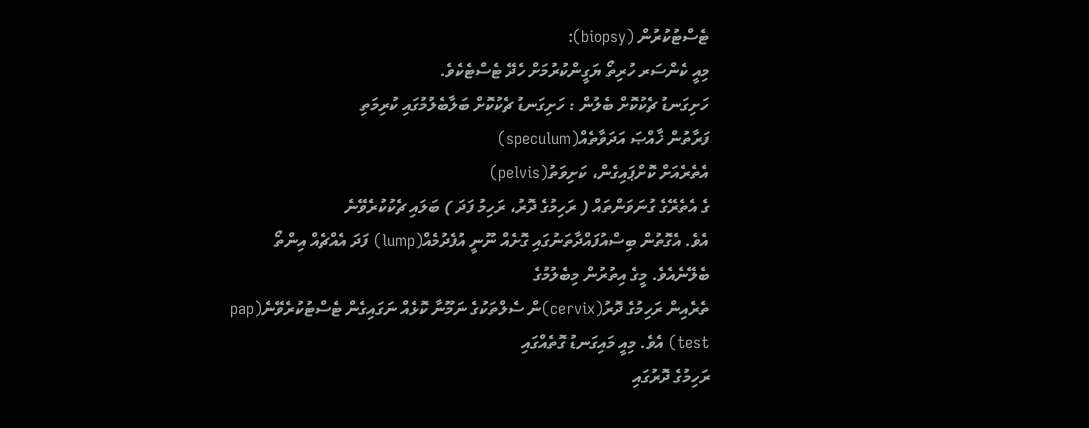ޓެސްޓުކުރުން (biopsy):
މިއީ ކެންސަރ ހުރިތޯ ޔަގީންކުރުމަށް ހެދޭ ޓެސްޓެކެވެ.
ހަށިގަނޑު ޗެކުކޮށް ބެލުން : ހަށިގަނޑު ޗެކުކޮށް ބަލާބެލުމުގައި ކުރިމަތި
ފަރާތުން ޚާއްޞަ އަދަވާތެއް(speculum)
އެތެރެއަށް ކޮށްޕައިގެން، ކަށިވަތު(pelvis)
ގެ އެތެރޭގެ ގުނަވަންތައް ( ރަހިމުގެ ދޮރު، ރަހިމު ފަދަ ) ބަލައި ޗެކުކުރެވޭނެ
އެވެ. އެގޮތުން ބިސްއުފައްދާތަނުގައި ގޮށެއް ނޫނީ އުފެދުމެއް(lump) ފަދަ އެއްޗެއް އިންތޯ ބެލޭނެއެވެ. މީގެ އިތުރުން މިބެލުމުގެ
ތެރެއިން ރަހިމުގެ ދޮރު(cervix)ން ސެލްތަކުގެ ނަމޫނާ ކޮޅެއް ނަގައިގެން ޓެސްޓުކުރެވޭނެ(pap
test) އެވެ. މިއީ މައިގަނޑު ގޮތެއްގައި
ރަހިމުގެ ދޮރުގައި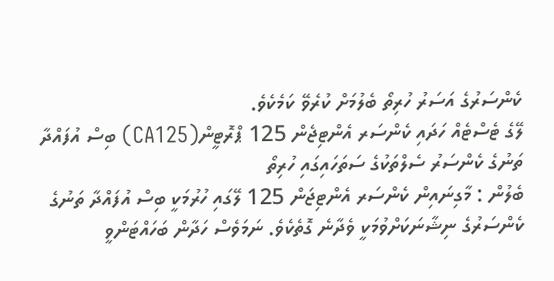ކެންސަރުގެ އަސަރު ހުރިތޯ ބެލުމަށް ކުރެވޭ ކަމެކެވެ.
ލޭގެ ޓެސްޓެއް ހަދައި ކެންސަރ އެންޓިޖެން 125 ޕްރޮޓީން(CA125) ބިސް އުފައްދާ ތަނުގެ ކެންސަރު ސެލްތަކުގެ ސަތަހައިގައި ހުރިތޯ
ބެލުން : މާގިނައިން ކެންސަރ އެންޓިޖަން 125 ލޭގައި ހުރުމަކީ ބިސް އުފައްދާ ތަނުގެ
ކެންސަރުގެ ނިޝާނަކަށްވުމަކީ ވެދާނެ ގޮތެކެވެ. ނަމަވެސް ހަދާން ބަހައްޓަންވީ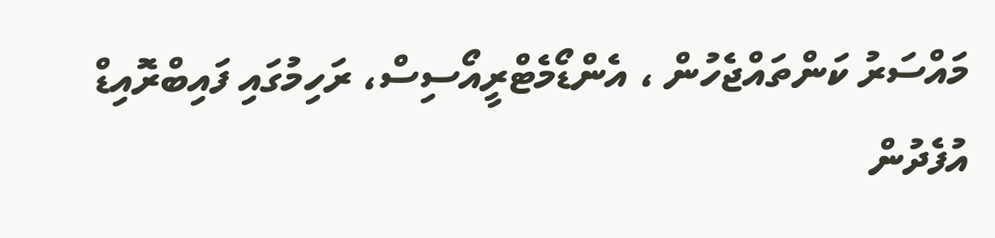މައްސަރު ކަންތައްޖެހުން ، އެންޑޯމެޓްރީއޯސިސް، ރަހިމުގައި ފައިބްރޮއިޑް އުފެދުން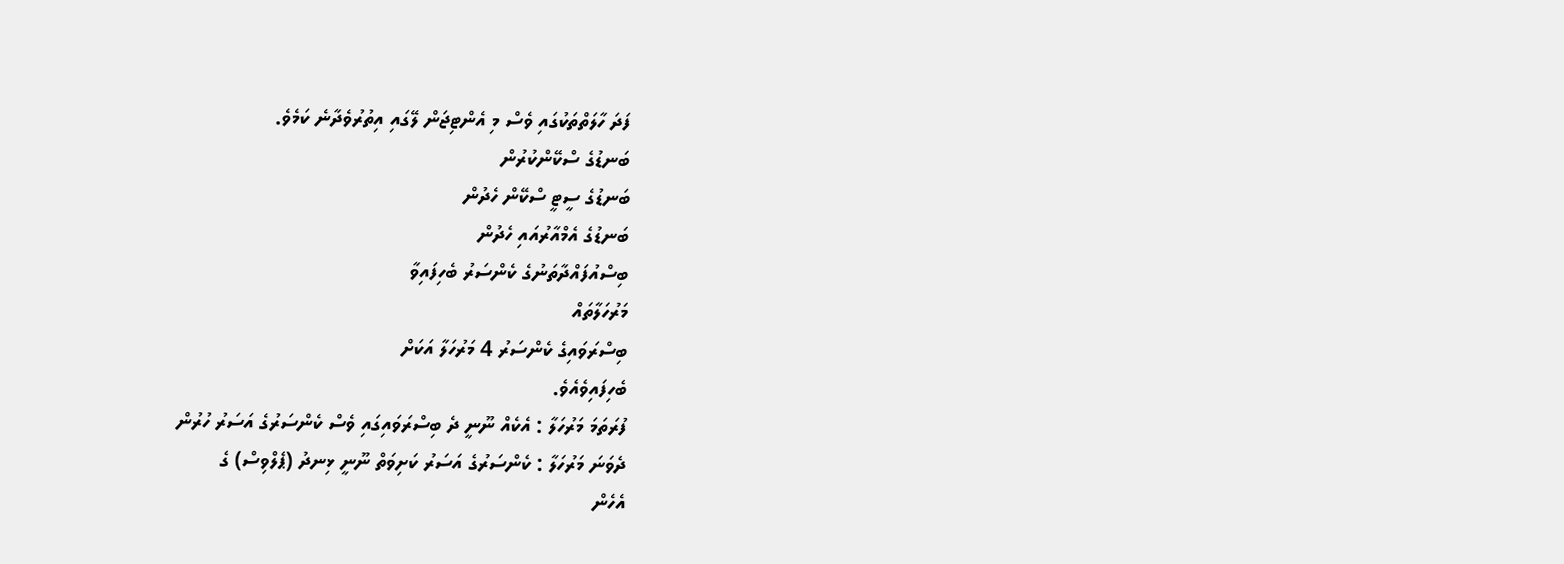ފަދަ ހާލަތްތަކުގައި ވެސް މި އެންޓިޖަން ލޭގައި އިތުރުވެދާނެ ކަމެވެ.
ބަނޑުގެ ސްކޭންކުރުން
ބަނޑުގެ ސީޓީ ސްކޭން ހެދުން
ބަނޑުގެ އެމްއާރުއައި ހެދުން
ބިސްއުފައްދާތަނުގެ ކެންސަރު ބެހިފައިވާ
މަރުހަލާތައް
ބިސްރަވައިގެ ކެންސަރު 4 މަރުހަލާ އަކަށް
ބެހިފައިވެއެވެ.
ފުރަތަމަ މަރުހަލާ : އެކެއް ނޫނީ ދެ ބިސްރަވައިގައި ވެސް ކެންސަރުގެ އަސަރު ހުރުން
ދެވަނަ މަރުހަލާ : ކެންސަރުގެ އަސަރު ކަށިވަތް ނޫނީ ޅިނދު (ޕެލްވިސް) ގެ
އެހެން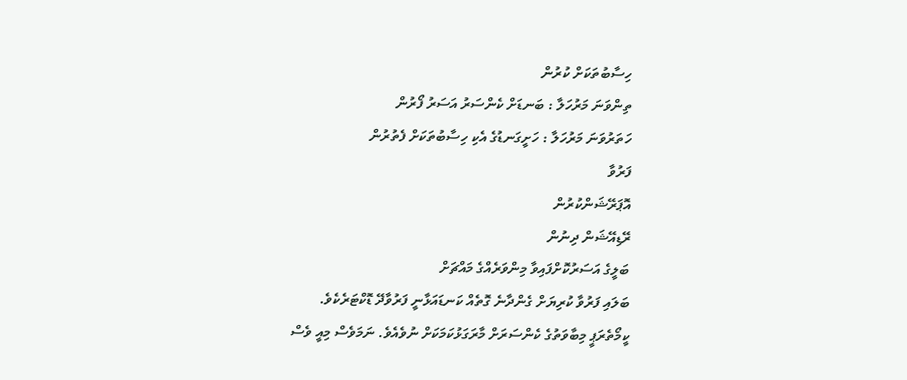ހިސާބުތަކަށް ކުރުން
ތިންވަނަ މަރުހަލާ : ބަނޑަށް ކެންސަރު އަސަރު ފޯރުން
ހަތަރުވަނަ މަރުހަލާ : ހަށީގަނޑުގެ އެކި ހިސާބުތަކަށް ފެތުރުން
ފަރުވާ
އޮޕަރޭޝަންކުރުން
ރޭޑިއޭޝަން ދިނުން
ބަލީގެ އަސަރުކޮށްފައިވާ މިންވަރެއްގެ މައްޗަށް
ބަލައި ފަރުވާ ކުރިޔަށް ގެންދާނެ ގޮތެއް ކަނޑައަޅާނީ ފަރުވާދޭ ޑޮކްޓަރެކެވެ.
ކީމޯތެރަޕީ މިބާވަތުގެ ކެންސަރަށް މާރަގަޅުކަމަކަށް ނުވެއެވެ. ނަމަވެސް މިއީ ވެސް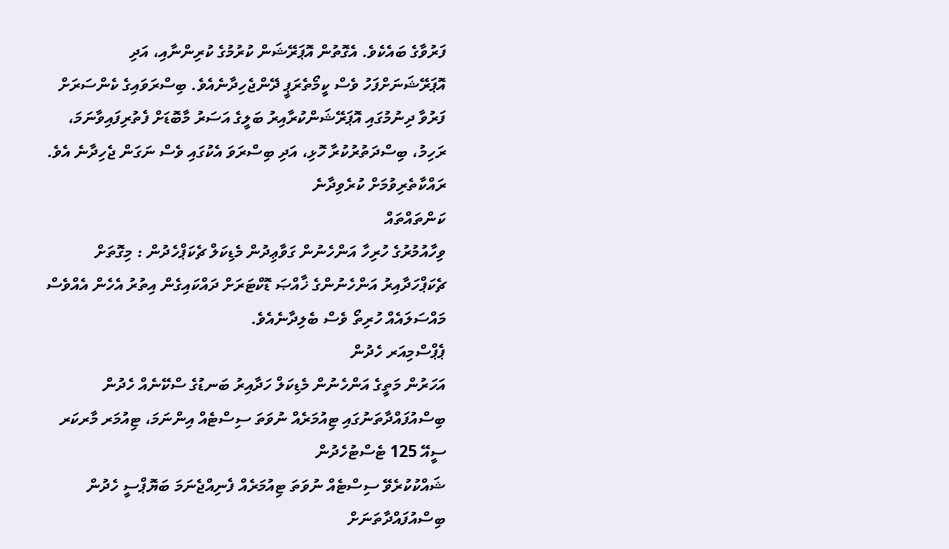ފަރުވާގެ ބައެކެވެ. އެގޮތުން އޮޕަރޭޝަން ކުރުމުގެ ކުރިންނާއި، އަދި
އޮޕަރޭޝަނަށްފަހު ވެސް ކީމޯތެރަޕީ ދޭންޖެހިދާނެއެވެ. ބިސްރަވައިގެ ކެންސަރަށް
ފަރުވާ ދިނުމުގައި އޮޕަރޭޝަންކުރާއިރު ބަލީގެ އަސަރު މާބޮޑަށް ފެތުރިފައިވާނަމަ،
ރަހިމު، ބިސްދަތުރުކުރާ ހޮޅި، އަދި ބިސްރަވަ އެކުގައި ވެސް ނަގަން ޖެހިދާނެ އެވެ.
ރައްކާތެރިވުމަށް ކުރެވިދާނެ
ކަންތައްތައް
ވިހާއުމުރުގެ ހުރިހާ އަންހެނުން ގަވާޢިދުން މެޑިކަލް ޗެކަޕްހެދުން : މިގޮތަށް
ޗެކަޕްހަދާއިރު އަންހެނުންގެ ޚާއްޞަ ޑޮކްޓަރަށް ދައްކައިގެން އިތުރު އެހެން އެއްވެސް
މައްސަލައެއް ހުރިތޯ ވެސް ބެލިދާނެއެވެ.
ޕެޕްސްމިއަރ ހެދުން
އަހަރުން މަތީގެ އަންހެނުން މެޑިކަލް ހަދާއިރު ބަނޑުގެ ސްކޭނެއް ހެދުން
ބިސްއުފައްދާތަނުގައި ޓިއުމަރެއް ނުވަތަ ސިސްޓެއް އިންނަމަ، ޓިއުމަރ މާރކަރ
ސީއޭ 125 ޓެސްޓުހެދުން
ޝައްކުކުރެވޭ ސިސްޓެއް ނުވަތަ ޓިއުމަރެއް ފެނިއްޖެނަމަ ބަޔޮޕްސީ ހެދުން
ބިސްއުފައްދާތަނަށް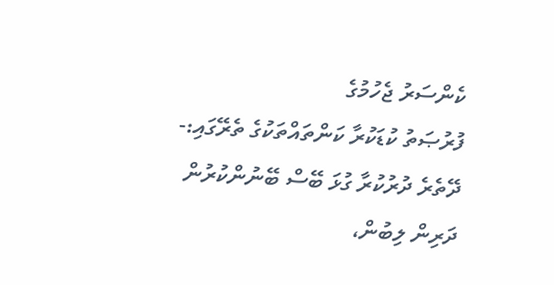ކެންސަރު ޖެހުމުގެ
ފުރުޞަތު ކުޑަކުރާ ކަންތައްތަކުގެ ތެރޭގައި:-
ދޭތެރެ ދުރުކުރާ ގުޅަ ބޭސް ބޭނުންކުރުން
ދަރިން ލިބުން،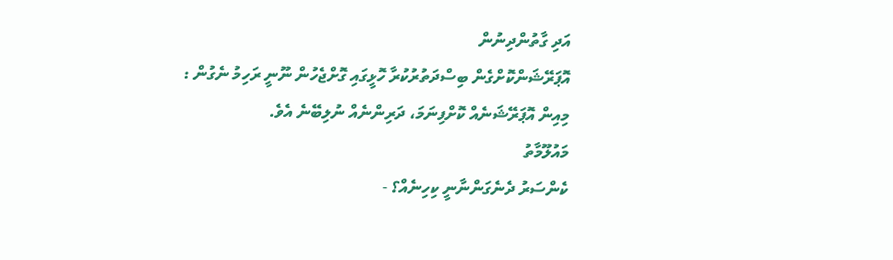އަދި ގާތުންދިނުން
އޮޕަރޭޝަންކޮށްގެން ބިސްދަތުރުކުރާ ހޮޅީގައި ގޮށްޖެހުން ނޫނީ ރަހިމު ނެގުން :
މިއިން އޮޕަރޭޝަނެއް ކޮށްފިނަމަ، ދަރިންނެއް ނުލިބޭނެ އެވެ.
މައުލޫމާތު
ކެންސަރު ދެނެގަންނާނީ ކިހިނެއް؟ -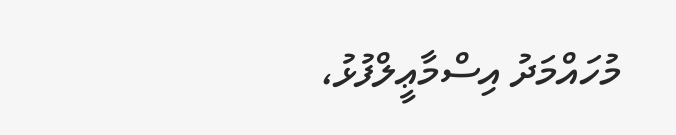މުހައްމަދު އިސްމާޢީލްފުޅު،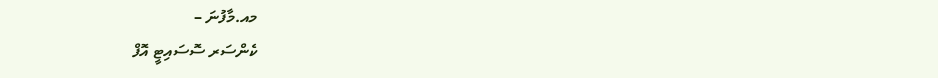މއ.މާފުނަ –
ކެންސަރ ސޮސައިޓީ އޮފް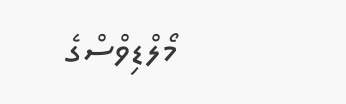މޯލްޑިވްސްގެ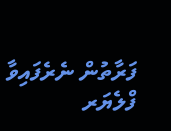ފަރާތުން ނެރެފައިވާ ފްލެޔަރ